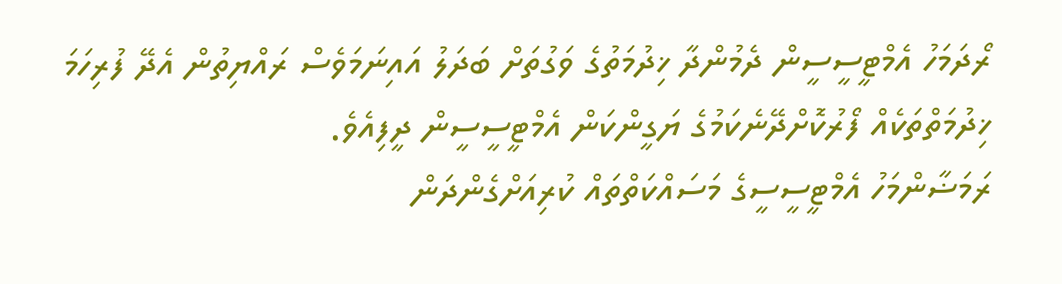ރޯދަމަހު އެމްޓީސީސީން ދެމުންދާ ޚިދުމަތުގެ ވަގުތަށް ބަދަލު އައިނަމަވެސް ރައްޔިތުން އެދޭ ފުރިހަމަ ޚިދުމަތްތަކެއް ފޯރުކޮށްދޭނެކަމުގެ ޔަގީންކަން އެމްޓީސީސީން ދީފިއެވެ.
ރަމަޟާންމަހު އެމްޓީސީސީގެ މަސައްކަތްތައް ކުރިއަށްގެންދަން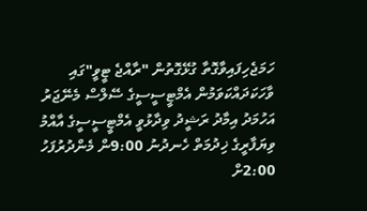ހަމަޖެހިފައިވާގޮތާ ގުޅޭގޮތުން "ރާއްޖެ ޓީވީ"ގައި ވާހަކަދައްކަވަމުން އެމްޓީސީސީގެ ސޭލްސް މެނޭޖަރު އަހުމަދު އިމާދު ރަޝީދު ވިދާޅުވީ އެމްޓީސީސީގެ އާއްމު ވިޔަފާރީގެ ޚިދުމަތް ހެނދުނު 9:00ން މެންދުރުފަހު 2:00ށް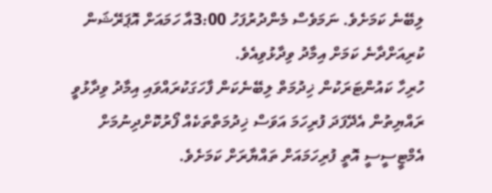ލިބޭނެ ކަމަށެވެ. ނަމަވެސް މެންދުރުފަހު 3:00އާ ހަމައަށް އޮޕަރޭޝަން ކުރިއަށްދާނެ ކަމަށް އިމާދު ވިދާޅުވިއެވެ.
ހުރިހާ ކައުންޓަރަކުން ޚިދުމަތް ލިބޭނެކަން ފާހަގަކުރައްވައި އިމާދު ވިދާޅުވީ ރައްޔިތުން އެދޭފަދަ ފުރިހަމަ އަވަސް ޚިދުމަތްތަކެއް ފޯރުކޮށްދިނުމަށް އެމްޓީސީސީ އޮތީ ފުރިހަމައަށް ތައްޔާރަށް ކަމަށެވެ.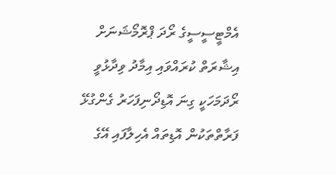އެމްޓީސީސީގެ ރޯދަ ޕްރޮމޯޝަނަށް އިޝާރަތް ކުރައްވައި އިމާދު ވިދާޅުވީ ރޯދަމަހަކީ ގިނަ އޮޑިދޯނިފަހަރު ގެންގުޅޭ ފަރާތްތަކުން އޮޑިތައް އެހިލާފައި އޭގެ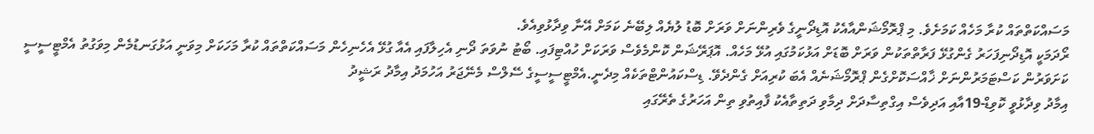މަސައްކަތްތައް ކުރާ މަހެއް ކަމަށެވެ. މި ޕްރޮމޯޝަންއާއެކު އޮޑިދޯނީގެ ވެރިންނަށް ވަރަށް ބޮޑު ލުޔެއް ލިބޭނެ ކަމަށް އޭނާ ވިދާޅުވިއެވެ.
ރޯދަމަކީ އޮޑިދޯނިފަހަރު ގެންގުޅޭ ފަރާތްތަކުން ވަރަށް ބޮޑަށް އަޅުކަމުގައި އުޅޭ މަހެއް. އޮޕަރޭޝަން ކޮންމެވެސް ވަރަކަށް ހުއްޓިފައި. ބޯޓު ނުވަތަ ދޯނި އެހިލާފައި އެއާ ގުޅޭ އެހެނިހެން މަސައްކަތްތައް ކުރާ މަހަކަށް މިވަނީ އަޅުގަނޑުމެން މިވަގުތު އެމްޓީސީސީ ކަށަވަރުން ކަސްޓަމަރުންނަށް ޚާއްސަކޮށްގެން ޕްރޮމޯޝަނެއް އެބަ ކުރިއަށް ގެންދެވޭ. ޑިސްކައުންޓްތަކެއް މިދެނީ.އެމްޓީސީސީގެ ސޭލްސް މެނޭޖަރު އަހުމަދު އިމާދު ރަޝީދު
އިމާދު ވިދާޅުވީ ކޮވިޑް-19އާއި އަދިވެސް އިގްތިސާދަށް ދިމާވި ދަތިތާއެކު ފާއިތުވި ތިން އަހަރުގެ ތެރޭގައި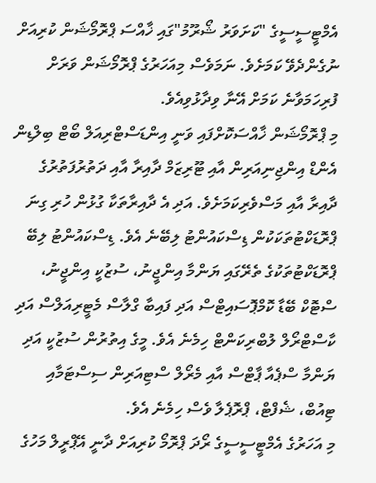އެމްޓީސީސީގެ "ކަށަވަރު ޝޯރޫމު"ގައި ޚާއްސަ ޕްރޮމޯޝަން ކުރިއަށް ނުގެންދެވޭ ކަމަށެވެ. ނަމަވެސް މިއަހަރުގެ ޕްރޮމޯޝަން ވަރަށް ފުރިހަމަވާނެ ކަމަށް އޭނާ ވިދާޅުވިއެވެ.
މި ޕްރޮމޯޝަން ޚާއްސަކޮށްފައި ވަނީ އިންޑަސްޓްރިއަލް ބޯޓް ބިލްޑިން އެންޑް އިންޖިނިއަރިން އާއި ޓޫރިޒަމް ދާއިރާ އާއި ދަތުރުފަތުރުގެ ދާއިރާ އާއި މަސްވެރިކަމަށެވެ. އަދި އެ ދާއިރާތަކާ ގުޅުން ހުރި ގިނަ ޕްރޮޑަކްޓުތަކަކުން ޑިސްކައުންޓު ލިބޭނެ އެވެ. ޑިސްކައުންޓު ލިބޭ ޕްރޮޑަކްޓުތަކުގެ ތެރޭގައި ޔަންމާ އިންޖީނު، ސުޒުކީ އިންޖީނު، ސްޓޮކް ބޭޑާ ކޮމްޕޮސައިޓްސް އަދި ފައިބާ ގްލާސް މެޓީރިއަލްސް އަދި ކާސްޓްރޯލް ލުބްރިކަންޓް ހިމެނެ އެވެ. މީގެ އިތުރުން ސުޒުކީ އަދި ޔަންމާ ސްޕެއާ ޕާޓްސް އާއި މެރޯލް ސްޓިއަރިން ސިސްޓަމާއި ޓިއުބް، ޝެފްޓް، ޕްރޮޕެލާ ވެސް ހިމެނެ އެވެ.
މި އަހަރުގެ އެމްޓީސީސީގެ ރޯދަ ޕްރޮމޯ ކުރިއަށް ދާނީ އޭޕްރީލް މަހުގެ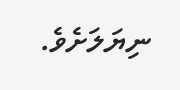ނިޔަލަށެވެ.